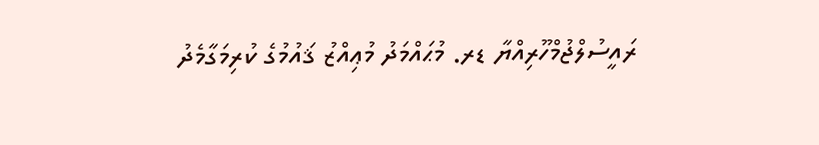ރައީސުލްޖުމްހޫރިއްޔާ ޑރ. މުޙައްމަދު މުޢިއްޒު ޤައުމުގެ ކުރިމަގާމެދު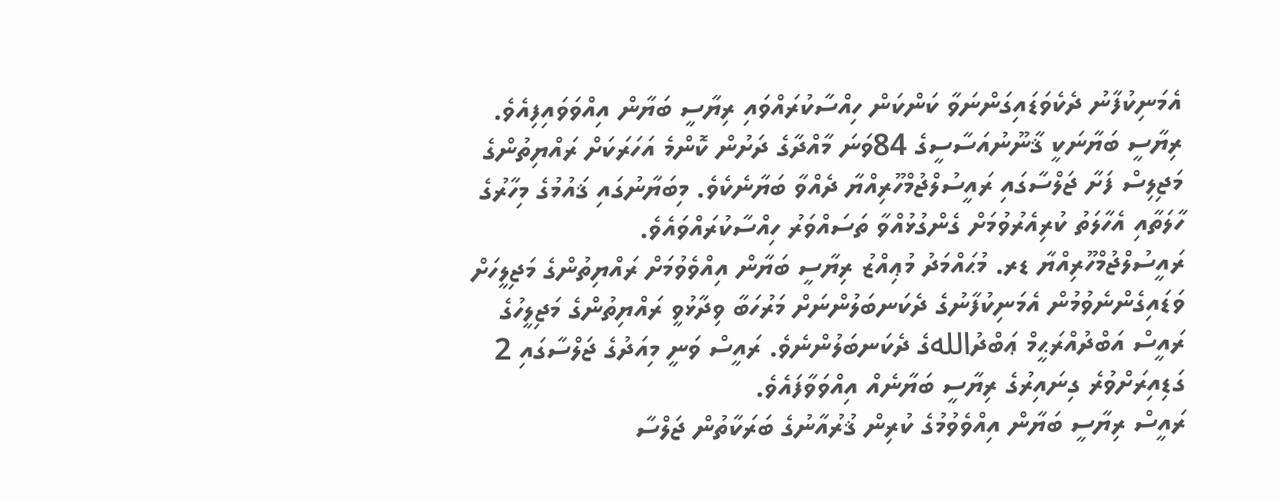އެމަނިކުފާނު ދެކެވަޑައިގަންނަވާ ކަންކަން ހިއްސާކުރައްވައި ރިޔާސީ ބަޔާން އިއްވަވައިފިއެވެ.
ރިޔާސީ ބަޔާނަކީ ޤާނޫނުއަސާސީގެ 84ވަނަ މާއްދާގެ ދަށުން ކޮންމެ އަހަރަކަށް ރައްޔިތުންގެ މަޖިލިސް ފަށާ ޖަލްސާގައި ރައީސުލްޖުމްހޫރިއްޔާ ދެއްވާ ބަޔާނެކެވެ. މިބަޔާނުގައި ޤައުމުގެ މިހާރުގެ ހާލަތާއި އެހާލަތު ކުރިއެރުވުމަށް ގެންގުޅުއްވާ ތަސައްވަރު ހިއްސާކުރައްވައެވެ.
ރައީސުލްޖުމްހޫރިއްޔާ ޑރ. މުޙައްމަދު މުޢިއްޒު ރިޔާސީ ބަޔާން އިއްވެވުމަށް ރައްޔިތުންގެ މަޖިލީހަށް ވަޑައިގެންނެވުމުން އެމަނިކުފާނުގެ ދެކަނބަލުންނަށް މަރުހަބާ ވިދާޅުވީ ރައްޔިތުންގެ މަޖިލީހުގެ ރައީސް އަބްދުއްރަޙީމް ޢަބްދުاللهގެ ދެކަނބަލުންނެވެ. ރައީސް ވަނީ މިއަދުގެ ޖަލްސާގައި 2 ގަޑިއިރަށްވުރެ ގިނައިރުގެ ރިޔާސީ ބަޔާނެއް އިއްވަވާފައެވެ.
ރައީސް ރިޔާސީ ބަޔާން އިއްވެވުމުގެ ކުރިން ޤުރުއާނުގެ ބަރަކާތުން ޖަލްސާ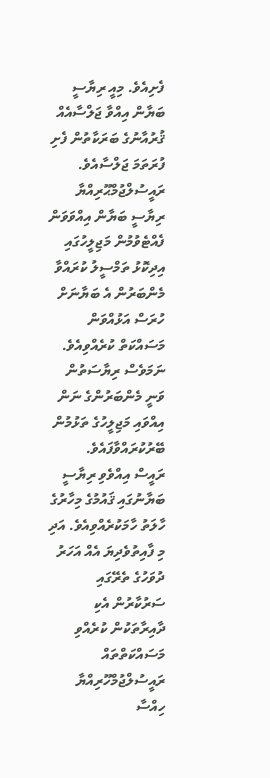ފެށިއެވެ. މިއީ ރިޔާސީ ބަޔާން އިއްވާ ޖަލްސާއެއް ޤުރުއާނުގެ ބަރަކާތުން ފެށި ފުރަތަމަ ޖަލްސާއެވެ.
ރައީސުލްޖުމްޙޫރިއްޔާ ރިޔާސީ ބަޔާން އިއްވަވަން ފެއްޓެވުމުން މަޖިލީހުގައި އިދިކޮޅު ތަމްސީލު ކުރައްވާ މެންބަރުން އެ ބަޔާނަށް ހުރަސް އަޅުއްވަން މަސައްކަތް ކުރެއްވިއެވެ. ނަމަވެސް ރިޔާސަތުން ވަނީ މެންބަރުންގެ ނަން އިއްވައި މަޖިލީހުގެ ތަޅުމުން ބޭރުކުރައްވާފައެވެ.
ރައީސް އިއްވެވި ރިޔާސީ ބަޔާނުގައި ޤައުމުގެ މިހާރުގެ ހާލަތު ހާމަކުރެއްވިއެވެ. އަދި މި ފާއިތުވެދިޔަ އެއް އަހަރު ދުވަހުގެ ތެރޭގައި ސަރުކާރުން އެކި ދާއިރާތަކުން ކުރެއްވި މަސައްކަތްތައް ރައީސުލްޖުމްހޫރިއްޔާ ހިއްސާ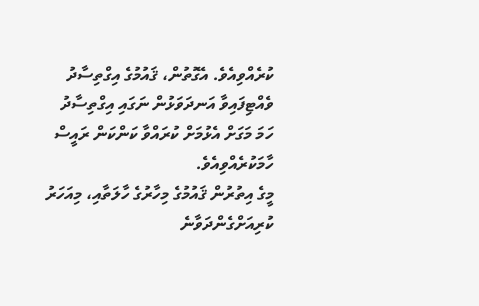ކުރެއްވިއެވެ. އެގޮތުން، ޤައުމުގެ އިގްތިސާދު ވެއްޓިފައިވާ އަނދަވަޅުން ނަގައި އިގްތިސާދު ހަމަ މަގަށް އެޅުމަށް ކުރައްވާ ކަންކަން ރައީސް ހާމަކުރެއްވިއެވެ.
މީގެ އިތުރުން ޤައުމުގެ މިހާރުގެ ހާލަތާއި، މިއަހަރު ކުރިއަށްގެންދަވާނެ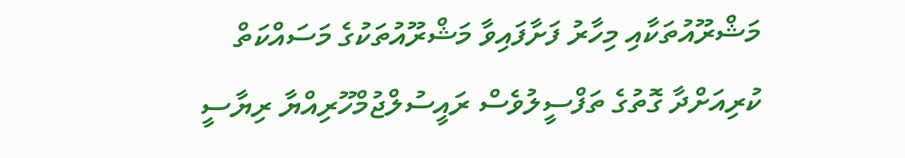މަޝްރޫއުތަކާއި މިހާރު ފަށާފައިވާ މަޝްރޫއުތަކުގެ މަސައްކަތް ކުރިއަށްދާ ގޮތުގެ ތަފްސީލުވެސް ރައީސުލްޖުމްހޫރިއްޔާ ރިޔާސީ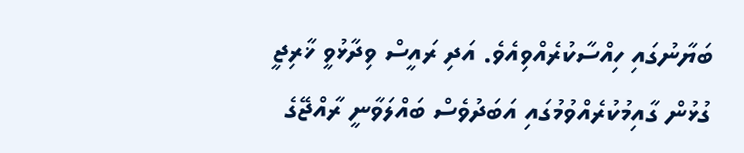ބަޔާނުގައި ހިއްސާކުރެއްވިއެވެ. އަދި ރައީސް ވިދާޅުވީ ޚާރިޖީ ގުޅުން ގާއިމުކުރެއްވުމުގައި އަބަދުވެސް ބައްލަވާނީ ރާއްޖޭގެ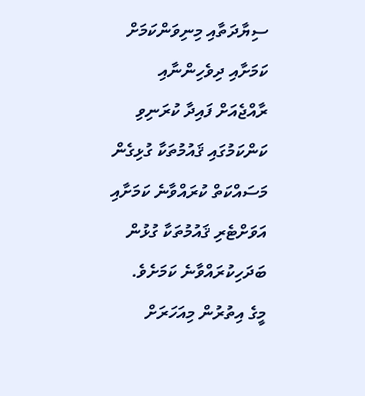ސިޔާދަތާއި މިނިވަންކަމަށް ކަމަށާއި ދިވެހިންނާއި ރާއްޖެއަށް ފައިދާ ކުރަނިވި ކަންކަމުގައި ޤައުމުތަކާ ގުޅިގެން މަސައްކަތް ކުރައްވާނެ ކަމަށާއި އަވަށްޓެރި ޤައުމުތަކާ ގުޅުން ބަދަހިކުރައްވާނެ ކަމަށެވެ.
މީގެ އިތުރުން މިއަހަރަށް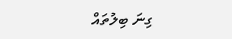ގިނަ ބިލުތައް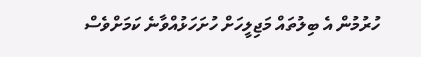ހުރުމުން އެ ބިލުތައް މަޖިލީހަށް ހުށަހަޅުއްވާނެ ކަމަށްވެސް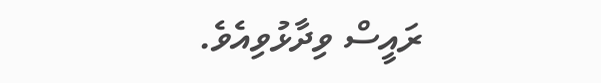ރައީސް ވިދާޅުވިއެވެ.